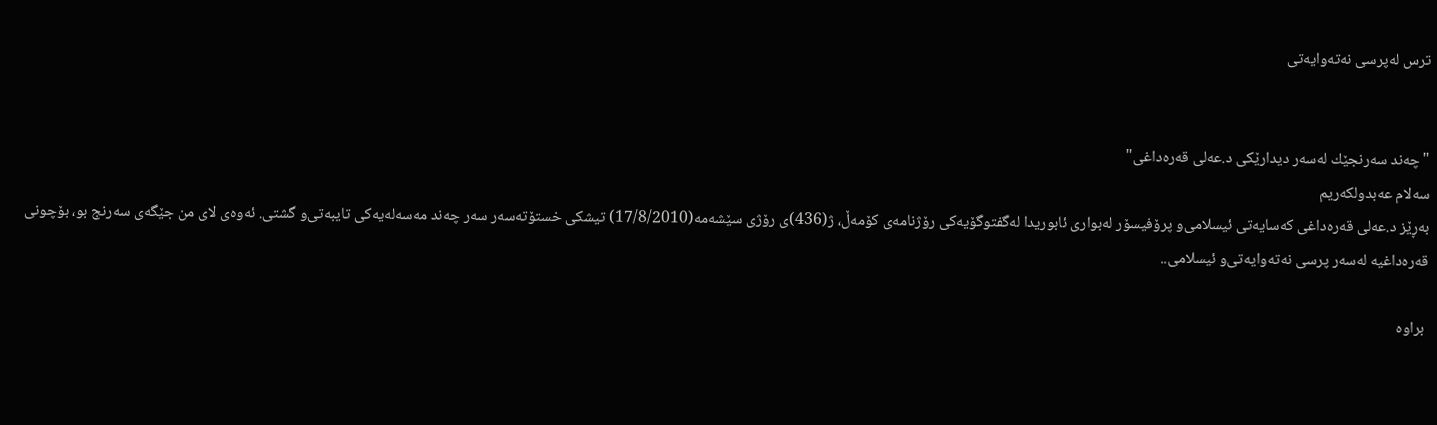ترس له‌پرسی‌ نه‌ته‌وایه‌تی‌


"چه‌ند سه‌رنجێك له‌سه‌ر دیدارێكی‌ د.عه‌لی‌ قه‌ره‌داغی‌"
سه‌لام عه‌بدولكه‌ریم
به‌ڕێز د.عه‌لی‌ قه‌ره‌داغی‌ كه‌سایه‌تی‌ ئیسلامی‌‌و پرۆفیسۆر له‌بواری‌ ئابوریدا له‌گفتوگۆیه‌كی‌ رۆژنامه‌ی‌ كۆمه‌ڵ، ژ(436)ی‌ رۆژی‌ سێشه‌مه‌(17/8/2010) تیشكی‌ خستۆته‌سه‌ر سه‌ر چه‌ند مه‌سه‌له‌یه‌كی‌ تایبه‌تی‌‌و گشتی‌. ئه‌وه‌ی‌ لای‌ من جێگه‌ی‌ سه‌رنج بو، بۆچونی‌ قه‌ره‌داغیه‌ له‌سه‌ر پرسی‌ نه‌ته‌وایه‌تی‌‌و ئیسلامی‌..

 براوه‌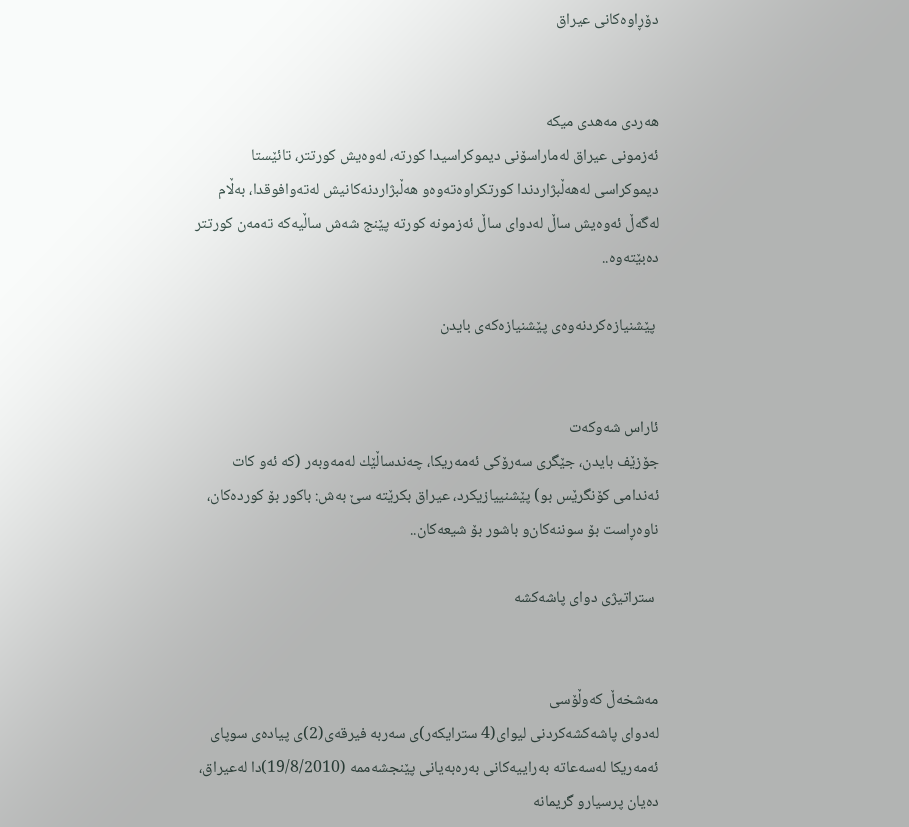دۆڕاوه‌كانی عیراق


هه‌ردی مه‌هدی میكه‌
ئه‌زمونی عیراق له‌ماراسۆنی دیموكراسیدا كورته‌، له‌وه‌یش كورتتر، تائێستا دیموكراسی له‌هه‌ڵبژاردندا كورتكراوه‌ته‌وه‌‌و هه‌ڵبژاردنه‌كانیش له‌ته‌وافوقدا، به‌ڵام له‌گه‌ڵ ئه‌وه‌یش ساڵ له‌دوای ساڵ ئه‌زمونه‌ كورته‌ پێنج شه‌ش ساڵیه‌كه‌ ته‌مه‌ن كورتتر ده‌بێته‌وه‌..

 پێشنیازه‌كردنه‌وه‌ی‌ پێشنیازه‌كه‌ی‌ بایدن


ئاراس شه‌وكه‌ت
جۆزێف بایدن، جێگری‌ سه‌رۆكی‌ ئه‌مه‌ریكا، چه‌ندساڵێك له‌مه‌وبه‌ر (كه‌ ئه‌‌و كات ئه‌ندامی‌ كۆنگرێس بو) پێشنییازیكرد، عیراق بكرێته‌ سێ به‌ش: باكور بۆ كورده‌كان، ناوه‌ڕاست بۆ سوننه‌كان‌و باشور بۆ شیعه‌كان..

 ستراتیژی‌ دوای‌ پاشه‌كشه‌


مه‌شخه‌ڵ‌ كه‌وڵۆسی‌
له‌دوای‌ پاشه‌كشه‌كردنی‌ لیوای‌(4 سترایكه‌ر)ی‌ سه‌ربه‌ فیرقه‌ی‌(2)ی‌ پیاده‌ی‌ سوپای‌ ئه‌مه‌ریكا له‌سه‌عاته‌ به‌راییه‌كانی‌ به‌ره‌به‌یانی‌ پێنجشه‌ممه‌ (19/8/2010)دا له‌عیراق، ده‌یان پرسیارو گریمانه‌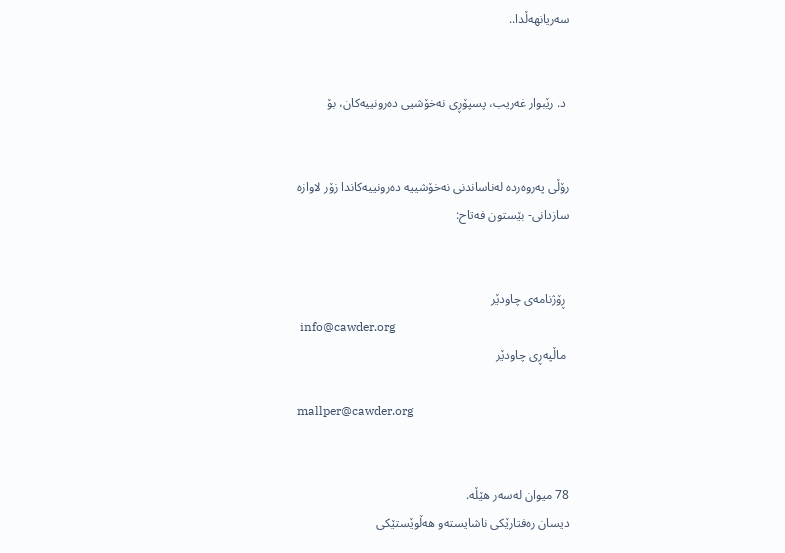سه‌ریانهه‌ڵدا..


 د. رێبوار غه‌ریب، پسپۆڕی‌ نه‌خۆشیی‌ ده‌رونییه‌كان، بۆ


رۆڵی په‌روه‌رده‌ له‌ناساندنی نه‌خۆشییه‌ ده‌رونییه‌كاندا زۆر لاوازه‌
سازدانی- بێستون فه‌تاح:


 ڕۆژنامه‌ی چاودێر
 info@cawder.org
 ماڵپه‌ڕی چاودێر

mallper@cawder.org


78 ميوان له‌سه‌ر هێڵه‌.
دیسان ره‌فتارێكی‌ ناشایسته‌و هه‌ڵوێستێكی‌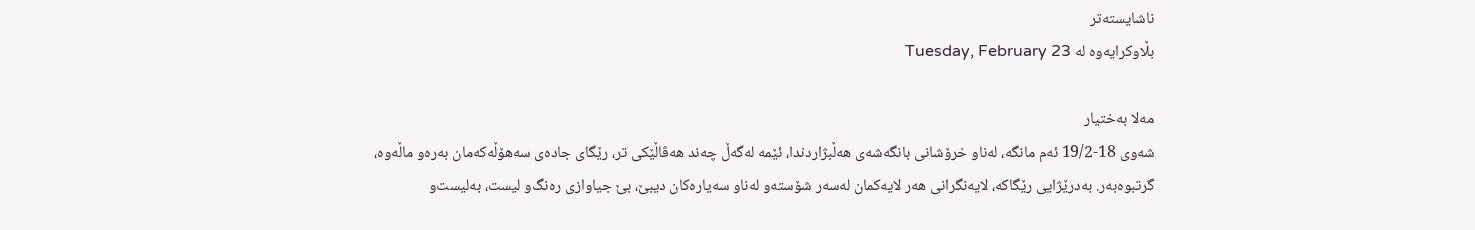ناشایسته‌تر
بڵاوكرایه‌وه‌ له Tuesday, February 23

مه‌لا به‌ختیار
شه‌وی‌ 18-19/2 ئه‌م مانگه‌، له‌ناو خرۆشانی‌ بانگه‌شه‌ی‌ هه‌ڵبژاردندا، ئێمه‌ له‌گه‌ڵ‌ چه‌ند هه‌ڤاڵێكی‌ تر، رێگای‌ جاده‌ی‌ سه‌هۆڵه‌كه‌مان به‌ره‌و ماڵه‌وه‌، گرتبوه‌به‌ر. به‌درێژایی رێگاكه‌، لایه‌نگرانی‌ هه‌ر لایه‌كمان له‌سه‌ر شۆسته‌‌و له‌ناو سه‌یاره‌كان دیبێ‌، بێ‌ جیاوازی‌ ره‌نگ‌و لیست، به‌لیست‌و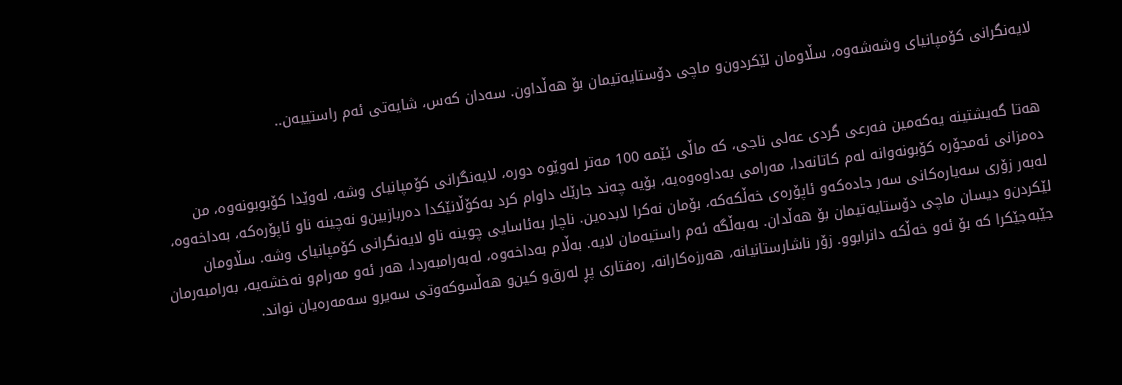لایه‌نگرانی‌ كۆمپانیای‌ وشه‌شه‌وه‌، سڵاومان لێكردون‌و ماچی‌ دۆستایه‌تیمان بۆ هه‌ڵداون. سه‌دان كه‌س، شایه‌تی‌ ئه‌م راستییه‌ن..


هه‌تا گه‌یشتینه‌ یه‌كه‌مین فه‌رعی‌ گردی‌ عه‌لی‌ ناجی‌، كه‌ ماڵی‌ ئێمه‌ 100 مه‌تر له‌وێوه‌ دوره‌، لایه‌نگرانی‌ كۆمپانیای‌ وشه‌، له‌وێدا كۆبوبونه‌وه‌، من ده‌مزانی‌ ئه‌مجۆره‌ كۆبونه‌وانه‌ له‌م كاتانه‌دا، مه‌رامی‌ به‌داوه‌وه‌یه‌، بۆیه‌ چه‌ند جارێك داوام كرد به‌كۆڵانێكدا ده‌ربازبین‌و نه‌چینه‌ ناو ئاپۆره‌كه‌، به‌داخه‌وه‌، له‌به‌ر زۆری‌ سه‌یاره‌كانی‌ سه‌ر جاده‌كه‌و ئاپۆره‌ی‌ خه‌ڵكه‌كه‌، بۆمان نه‌كرا لابده‌ین. ناچار به‌ئاسایی چوینه‌ ناو لایه‌نگرانی‌ كۆمپانیای‌ وشه‌. سڵاومان لێكردن‌و دیسان ماچی‌ دۆستایه‌تیمان بۆ هه‌ڵدان. به‌به‌ڵگه‌ ئه‌م راستیه‌مان لایه‌. به‌ڵام به‌داخه‌وه‌، له‌به‌رامبه‌ردا، هه‌ر ئه‌و مه‌رام‌و نه‌خشه‌یه‌، به‌رامبه‌رمان جێبه‌جێكرا كه‌ بۆ ئه‌و خه‌ڵكه‌ دانرابوو. زۆر ناشارستانیانه‌، هه‌رزه‌كارانه‌، ره‌فتاری‌ پڕ له‌رق‌و كین‌و هه‌ڵسوكه‌وتی‌ سه‌یرو سه‌مه‌ره‌یان نواند.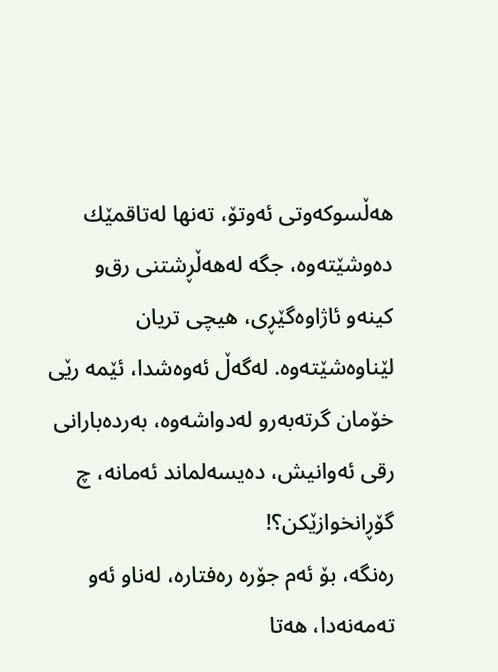هه‌ڵسوكه‌وتی‌ ئه‌وتۆ، ته‌نها له‌تاقمێك ده‌وشێته‌وه‌، جگه‌ له‌هه‌ڵڕشتنی‌ رق‌و كینه‌و ئاژاوه‌گێڕی‌، هیچی‌ تریان لێناوه‌شێته‌وه‌. له‌گه‌ڵ‌ ئه‌وه‌شدا، ئێمه‌ رێی‌ خۆمان گرته‌به‌رو له‌دواشه‌وه‌، به‌رده‌بارانی‌ رقی‌ ئه‌وانیش، ده‌یسه‌لماند ئه‌مانه‌، چ گۆڕانخوازێكن؟!
ره‌نگه‌، بۆ ئه‌م جۆره‌ ره‌فتاره‌، له‌ناو ئه‌و ته‌مه‌نه‌دا، هه‌تا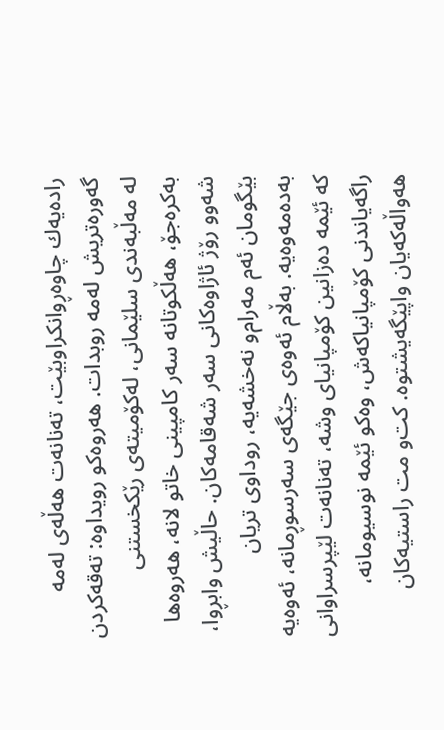راده‌یه‌ك چاوه‌ڕوانكراوبێت، ته‌نانه‌ت هه‌ڵه‌ی‌ له‌مه‌ گه‌وره‌تریش له‌مه‌ روبدات. هه‌روه‌كو رویداوه‌: ته‌قه‌كردن له‌ مه‌ڵبه‌ندی‌ سلێمانی‌، له‌كۆمیته‌ی‌ رێكخستنی‌ به‌كره‌جۆ، هه‌ڵكوتانه‌ سه‌ر كامپینی‌ خاتو لانه‌، هه‌روه‌ها شه‌وو رۆژ ئاژاوه‌كانی‌ سه‌ر شه‌قامه‌كان. حاڵیش وابڕوا، بێگومان ئه‌م مه‌رام‌و نه‌خشه‌یه‌، روداوی‌ تریان به‌ده‌مه‌وه‌یه‌. به‌ڵام ئه‌وه‌ی‌ جێگه‌ی‌ سه‌رسوڕمانه‌، ئه‌وه‌یه‌ كه‌ ئێمه‌ ده‌زانین كۆمپانیای‌ وشه‌، ته‌نانه‌ت لێپرسراوانی‌ راگه‌یاندنی‌ كۆمپانیاكه‌ش، وه‌كو ئێمه‌ نوسیومانه‌، هه‌واڵه‌كه‌یان واپێگه‌یشتوه‌. كت‌و مت راستیه‌كان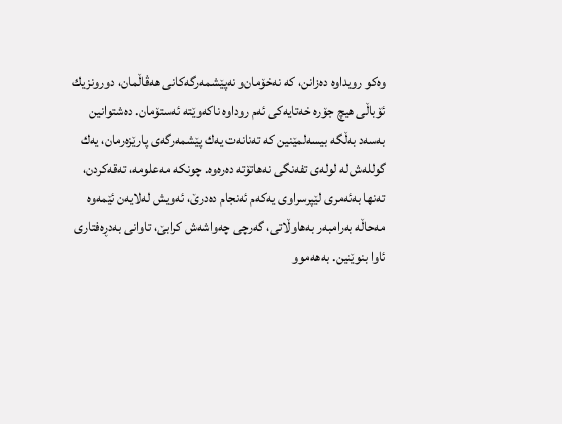وه‌كو رویداوه‌ ده‌زانن، كه‌ نه‌خۆمان‌و نه‌پێشمه‌رگه‌كانی‌ هه‌ڤاڵمان، دورونزیك ئۆباڵی‌ هیچ جۆره‌ خه‌تایه‌كی‌ ئه‌م روداوه‌ ناكه‌وێته‌ ئه‌ستۆمان. ده‌شتوانین به‌سه‌د به‌ڵگه‌ بیسه‌لمێنین كه‌ ته‌نانه‌ت یه‌ك پێشمه‌رگه‌ی‌ پارێزه‌رمان، یه‌ك گولله‌ش له‌ لوله‌ی‌ تفه‌نگی‌ نه‌هاتۆته‌ ده‌ره‌وه‌. چونكه‌ مه‌علومه‌، ته‌قه‌كردن، ته‌نها به‌ئه‌مری‌ لێپرسراوی‌ یه‌كه‌م ئه‌نجام ده‌درێ‌، ئه‌ویش له‌لایه‌ن ئێمه‌وه‌ مه‌حاڵه‌ به‌رامبه‌ر به‌هاوڵاتی‌، گه‌رچی‌ چه‌واشه‌ش كرابێ‌، تاوانی‌ به‌دڕه‌فتاری‌ ئاوا بنوێنین. به‌هه‌موو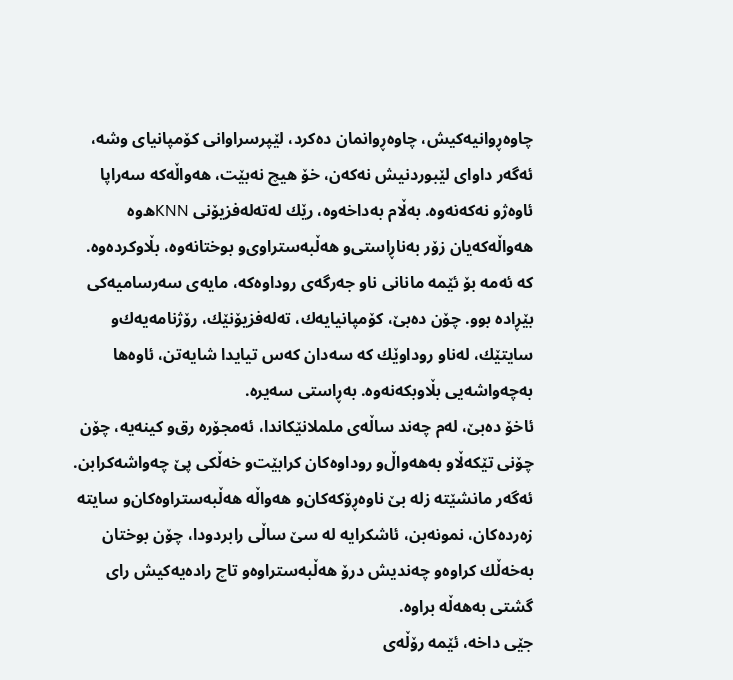چاوه‌ڕوانیه‌كیش، چاوه‌ڕوانمان ده‌كرد، لێپرسراوانی‌ كۆمپانیای‌ وشه‌، ئه‌گه‌ر داوای‌ لێبوردنیش نه‌كه‌ن، خۆ هیچ نه‌بێت، هه‌واڵه‌كه‌ سه‌راپا ئاوه‌ژو نه‌كه‌نه‌وه‌. به‌ڵام به‌داخه‌وه‌، رێك له‌ته‌له‌فزیۆنی‌ KNNه‌وه‌ هه‌واڵه‌كه‌یان زۆر به‌ناڕاستی‌‌و هه‌ڵبه‌ستراوی‌‌و بوختانه‌وه‌، بڵاوكرده‌وه‌. كه‌ ئه‌مه‌ بۆ ئێمه‌ مانانی‌ ناو جه‌رگه‌ی‌ روداوه‌كه‌، مایه‌ی‌ سه‌رسامیه‌كی‌ بێڕاده‌ بوو. چۆن ده‌بێ‌، كۆمپانیایه‌ك، ته‌له‌فزیۆنێك، رۆژنامه‌یه‌ك‌و سایتێك، له‌ناو روداوێك كه‌ سه‌دان كه‌س تیایدا شایه‌تن، ئاوه‌ها به‌چه‌واشه‌یی بڵاوبكه‌نه‌وه‌. به‌ڕاستی‌ سه‌یره‌.
ئاخۆ ده‌بێ‌، له‌م چه‌ند ساڵه‌ی‌ ململانێكاندا، ئه‌مجۆره‌ رق‌و كینه‌یه‌، چۆن چۆنی‌ تێكه‌ڵاو به‌هه‌واڵ‌‌و روداوه‌كان كرابێت‌و خه‌ڵكی‌ پێ‌ چه‌واشه‌كرابن. ئه‌گه‌ر مانشێته‌ زله‌ بێ‌ ناوه‌ڕۆكه‌كان‌و هه‌واڵه‌ هه‌ڵبه‌ستراوه‌كان‌و سایته‌ زه‌رده‌كان، نمونه‌بن، ئاشكرایه‌ له‌ سێ‌ ساڵی‌ رابردودا، چۆن بوختان به‌خه‌ڵك كراوه‌‌و چه‌ندیش درۆ هه‌ڵبه‌ستراوه‌و تاچ راده‌یه‌كیش رای‌ گشتی‌ به‌هه‌ڵه‌ براوه‌.
جێی‌ داخه‌، ئێمه‌ رۆڵه‌ی‌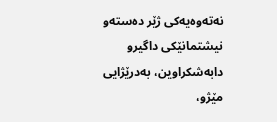نه‌ته‌وه‌یه‌كی‌ ژێر ده‌سته‌و نیشتمانێكی‌ داگیرو دابه‌شكراوین، به‌درێژایی مێژو،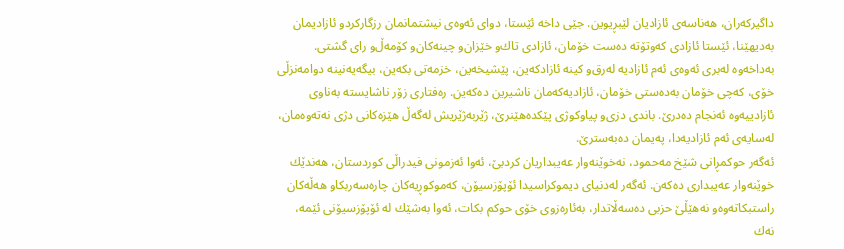داگیركه‌ران، هه‌ناسه‌ی‌ ئازادیان لێبڕیوین. جێی‌ داخه‌ ئێستا، دوای‌ ئه‌وه‌ی‌ نیشتمانمان رزگاركردو ئازادیمان به‌دیهێنا، ئێستا ئازادی‌ كه‌وتۆته‌ ده‌ست خۆمان، ئازادی‌ تاك‌و خێزان‌و چینه‌كان‌و كۆمه‌ڵ‌و رای‌ گشتی‌. به‌داخه‌وه‌ له‌بری‌ ئه‌وه‌ی‌ ئه‌م ئازادیه‌ له‌رق‌و كینه‌ ئازادكه‌ین، پێشیخه‌ین، خزمه‌تی بكه‌ین، بیگه‌یه‌نینه‌ دوامه‌نزڵی‌ خۆی‌، كه‌چی‌ خۆمان به‌ده‌ستی‌ خۆمان، ئازادیه‌كه‌مان ناشیرین ده‌كه‌ین. ره‌فتاری‌ زۆر ناشایسته‌ به‌ناوی‌ ئازادییه‌وه‌ ئه‌نجام ده‌درێ‌. باندی‌ دزی‌‌و پیاوكوژی‌ پێكده‌هێنرێ‌، ژێربه‌ژێریش له‌گه‌ڵ‌ هێزه‌كانی‌ دژی‌ نه‌ته‌وه‌مان، له‌سایه‌ی‌ ئه‌م ئازادیه‌دا، په‌یمان ده‌به‌سترێ‌.
ئه‌گه‌ر حوكمڕانی‌ شێخ مه‌حمود، نه‌خوێنه‌وار عه‌یبداریان كردبێ‌، ئه‌وا ئه‌زمونی‌ فیدراڵی‌ كوردستان، هه‌ندێك خوێنه‌وار عه‌یبداری‌ ده‌كه‌ن. ئه‌گه‌ر له‌دنیای‌ دیموكراسیدا ئۆپۆزسیۆن، كه‌موكوڕیه‌كان چاره‌سه‌ربكاو هه‌ڵه‌كان راستبكاته‌وه‌و نه‌هێڵێ‌ حزبی‌ ده‌سه‌ڵاتدار، به‌ئاره‌زوی خۆی‌ حوكم بكات، ئه‌وا به‌شێك له‌ ئۆپۆزسیۆنی‌ ئێمه‌، نه‌ك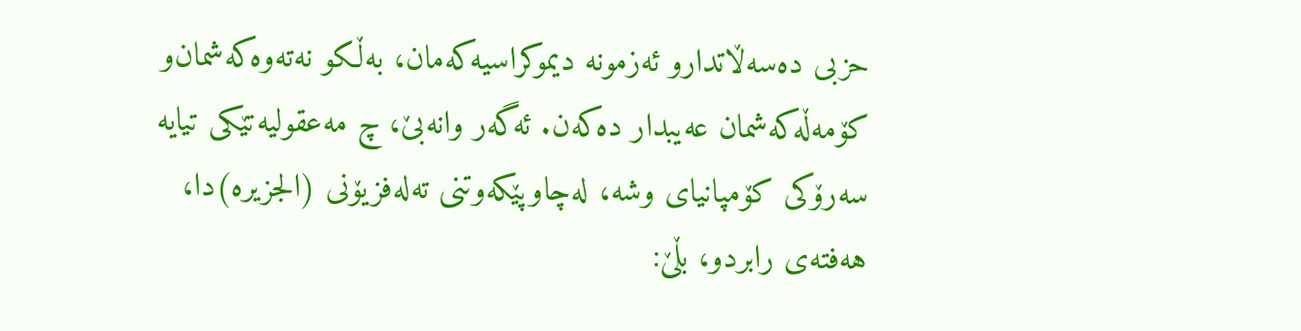حزبی‌ ده‌سه‌ڵاتدار‌و ئه‌زمونه‌ دیموكراسیه‌كه‌مان، به‌ڵكو نه‌ته‌وه‌كه‌شمان‌و كۆمه‌ڵه‌كه‌شمان عه‌یبدار ده‌كه‌ن. ئه‌گه‌ر وانه‌بێ‌، چ مه‌عقولیه‌تێكی‌ تیایه‌ سه‌رۆكی‌ كۆمپانیای‌ وشه‌، له‌چاوپێكه‌وتنی‌ ته‌له‌فزیۆنی‌ (الجزیره‌)دا، هه‌فته‌ی‌ رابردو، بڵێ‌: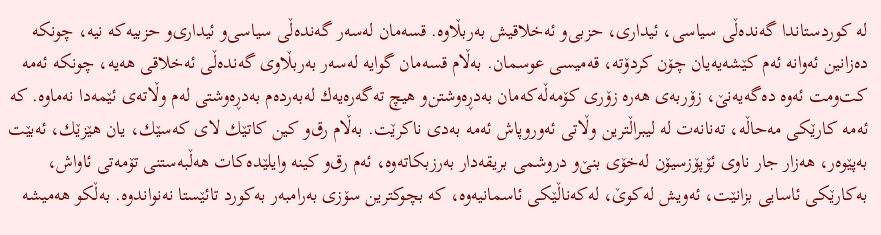له‌ كوردستاندا گه‌نده‌ڵی‌ سیاسی‌، ئیداری‌، حزبی‌‌و ئه‌خلاقیش به‌ربڵاوه‌. قسه‌مان له‌سه‌ر گه‌نده‌ڵی‌ سیاسی‌‌و ئیداری‌‌و حزبیه‌كه‌ نیه‌، چونكه‌ ده‌زانین ئه‌وانه‌ ئه‌م كێشه‌یه‌یان چۆن كردۆته‌، قه‌میسی‌ عوسمان. به‌ڵام قسه‌مان گوایه‌ له‌سه‌ر به‌ربڵاوی‌ گه‌نده‌ڵی‌ ئه‌خلاقی‌ هه‌یه‌، چونكه‌ ئه‌مه‌ كت‌ومت ئه‌وه‌ ده‌گه‌یه‌نێ‌، زۆربه‌ی‌ هه‌ره‌ زۆری‌ كۆمه‌ڵه‌كه‌مان به‌دڕه‌وشتن‌و هیچ ته‌گه‌ره‌یه‌ك له‌به‌رده‌م به‌دڕه‌وشتی‌ له‌م وڵاته‌ی‌ ئێمه‌دا نه‌ماوه‌. كه‌ ئه‌مه‌ كارێكی‌ مه‌حاڵه‌، ته‌نانه‌ت له‌ لیبراڵترین وڵاتی‌ ئه‌وروپاش ئه‌مه‌ به‌دی ناكرێت. به‌ڵام رق‌و كین كاتێك لای‌ كه‌سێك، یان هێزێك، ئه‌بێت به‌پێوه‌ر، هه‌زار جار ناوی‌ ئۆپۆزسیۆن له‌خۆی‌ بنێ‌‌و دروشمی‌ بریقه‌دار به‌رزبكاته‌وه‌، ئه‌م رق‌و كینه‌ وایلێده‌كات هه‌ڵبه‌ستنی‌ تۆمه‌تی‌ ئاواش، به‌كارێكی‌ ئاسایی بزانێت، ئه‌ویش له‌كوێ‌، له‌كه‌ناڵێكی‌ ئاسمانیه‌وه‌، كه‌ بچوكترین سۆزی‌ به‌رامبه‌ر به‌كورد تائێستا نه‌نواندوه‌. به‌ڵكو هه‌میشه‌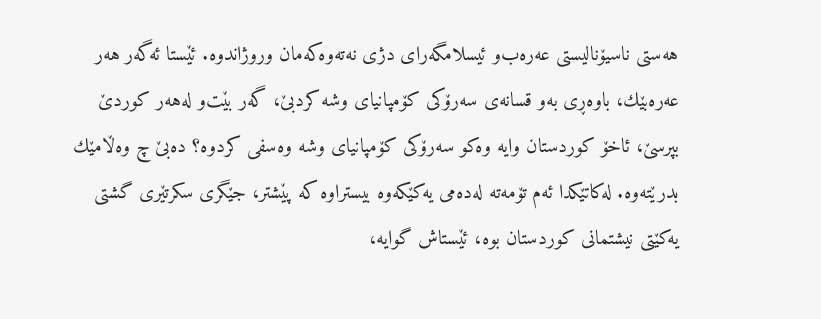هه‌ستی‌ ناسیۆنالیستی‌ عه‌ره‌ب‌و ئیسلامگه‌رای‌ دژی‌ نه‌ته‌وه‌كه‌مان وروژاندوه‌. ئێستا ئه‌گه‌ر هه‌ر عه‌ره‌بێك، باوه‌ڕی‌ به‌و قسانه‌ی‌ سه‌رۆكی‌ كۆمپانیای‌ وشه‌ كردبێ‌، گه‌ر بێت‌و له‌هه‌ر كوردێ‌ بپرسێ‌، ئاخۆ كوردستان وایه‌ وه‌كو سه‌رۆكی‌ كۆمپانیای‌ وشه‌ وه‌سفی‌ كردوه‌؟ ده‌بێ‌ چ وه‌ڵامێك بدرێته‌وه‌. له‌كاتێكدا ئه‌م تۆمه‌ته‌ له‌ده‌می‌ یه‌كێكه‌وه‌ بیستراوه‌ كه‌ پێشتر، جێگری‌ سكرتێری‌ گشتی‌ یه‌كێتی‌ نیشتمانی‌ كوردستان بوه‌، ئێستاش گوایه‌،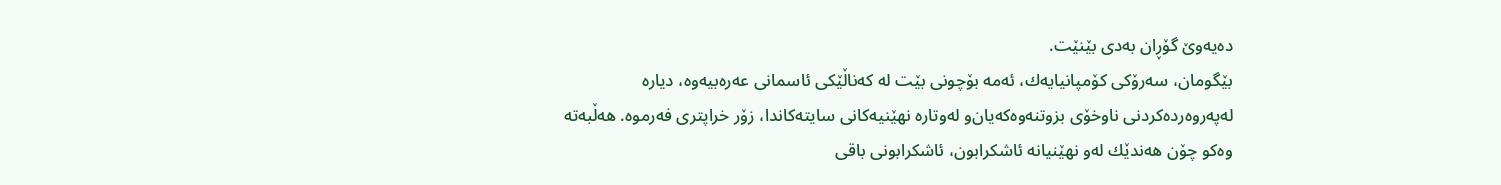ده‌یه‌وێ گۆڕان به‌دی بێنێت.
بێگومان، سه‌رۆكی‌ كۆمپانیایه‌ك، ئه‌مه‌ بۆچونی‌ بێت له‌ كه‌ناڵێكی‌ ئاسمانی عه‌ره‌بیه‌وه‌، دیاره‌ له‌په‌روه‌رده‌كردنی‌ ناوخۆی‌ بزوتنه‌وه‌كه‌یان‌و له‌وتاره‌ نهێنیه‌كانی‌ سایته‌كاندا، زۆر خراپتری‌ فه‌رموه‌. هه‌ڵبه‌ته‌ وه‌كو چۆن هه‌ندێك له‌و نهێنیانه‌ ئاشكرابون، ئاشكرابونی‌ باقی‌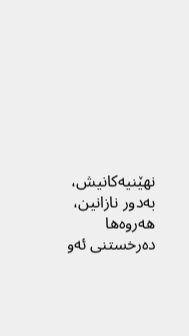نهێنیه‌كانیش، به‌دور نازانین، هه‌روه‌ها ده‌رخستنی‌ ئه‌و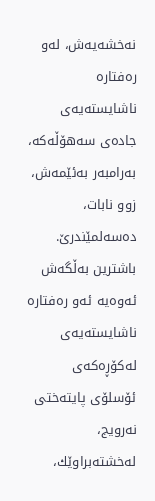نه‌خشه‌یه‌ش، له‌و ره‌فتاره‌ ناشایسته‌یه‌ی‌ جاده‌ی‌ سه‌هۆڵه‌كه‌، به‌رامبه‌ر به‌ئێمه‌ش، زوو نابات، ده‌سه‌لمێندرێ‌. باشترین به‌ڵگه‌ش ئه‌وه‌یه‌ ئه‌و ره‌فتاره‌ ناشایسته‌یه‌ی‌ له‌كۆڕه‌كه‌ی‌ ئۆسلۆی پایته‌ختی‌ نه‌رویج، له‌خشته‌براوێك،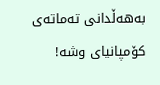به‌هه‌ڵدانی‌ ته‌ماته‌ی‌ كۆمپانیای‌ وشه‌!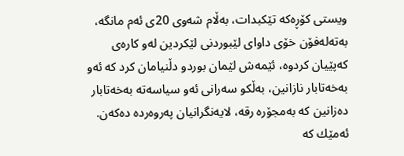ویستی‌ كۆڕه‌كه‌ تێكبدات، به‌ڵام شه‌وی‌ 20ی‌ ئه‌م مانگه‌، به‌ته‌له‌فۆن خۆی‌ داوای‌ لێبوردنی‌ لێكردین له‌و كاره‌ی كه‌پێیان كردوه‌، ئێمه‌ش لێمان بورد‌و دڵنیامان كرد كه‌ ئه‌و به‌خه‌تابار نازانین، به‌ڵكو سه‌رانی‌ ئه‌و سیاسه‌ته‌ به‌خه‌تابار ده‌زانین كه‌ به‌مجۆره‌ رقه‌، لایه‌نگرانیان په‌روه‌رده‌ ده‌كه‌ن. ئه‌مێك كه‌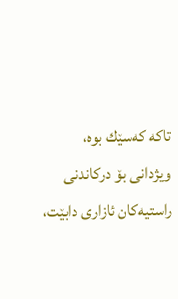تاكه‌ كه‌سێك بوه‌، ویژدانی‌ بۆ دركاندنی‌ راستیه‌كان ئازاری‌ دابێت،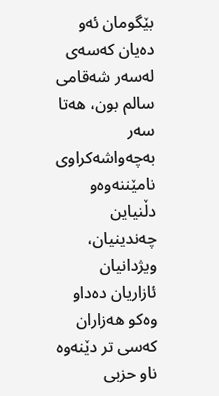بێگومان ئه‌و ده‌یان كه‌سه‌ی‌ له‌سه‌ر شه‌قامی‌ سالم بون، هه‌تا سه‌ر به‌چه‌واشه‌كراوی‌ نامێننه‌وه‌و دڵنیاین چه‌ندینیان، ویژدانیان ئازاریان ده‌داو وه‌كو هه‌زاران كه‌سی‌ تر دێنه‌وه‌ ناو حزبی‌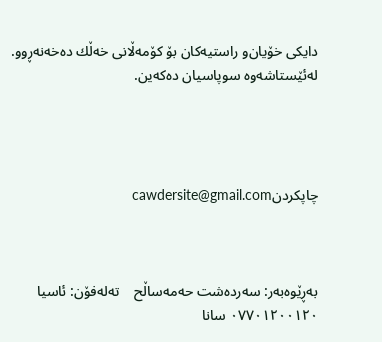دایكی‌ خۆیان‌و راستیه‌كان بۆ كۆمه‌ڵانی‌ خه‌ڵك ده‌خه‌نه‌ڕوو. له‌ئێستاشه‌وه‌ سوپاسیان ده‌كه‌ین.




چاپكردنcawdersite@gmail.com



به‌ڕێوه‌به‌ر: سه‌رده‌شت حه‌مه‌ساڵح    ته‌له‌فۆن: ئاسیا ٠٧٧٠١٢٠٠١٢٠ سانا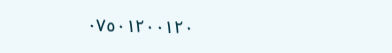٠٧٥٠١٢٠٠١٢٠    ‌